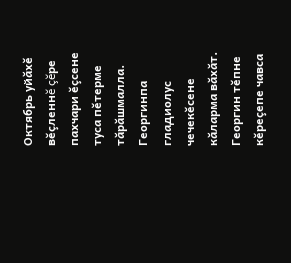Октябрь уйăхĕ вĕçленнĕ çĕре пахчари ĕçсене туса пĕтерме тăрăшмалла. Георгинпа гладиолус чечекĕсене кăларма вăхăт. Георгин тĕпне кĕреçепе чавса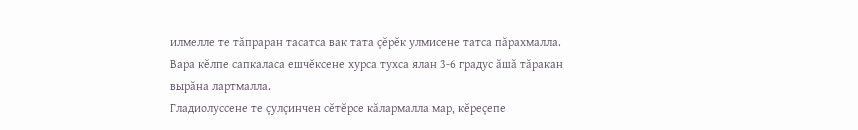илмелле те тăпраран тасатса вак тата çĕрĕк улмисене татса пăрахмалла. Вара кĕлпе сапкаласа ешчĕксене хурса тухса ялан 3-6 градус ăшă тăракан вырăна лартмалла.
Гладиолуссене те çулçинчен сĕтĕрсе кăлармалла мар, кĕреçепе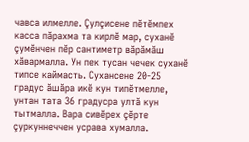чавса илмелле. Çулçисене пĕтĕмпех касса пăрахма та кирлĕ мар, суханĕ çумĕнчен пĕр сантиметр вăрăмăш хăвармалла. Ун пек тусан чечек суханĕ типсе каймасть. Сухансене 20-25 градус ăшăра икĕ кун типĕтмелле, унтан тата 36 градусра ултă кун тытмалла. Вара сивĕрех çĕрте çуркуннеччен усрава хумалла.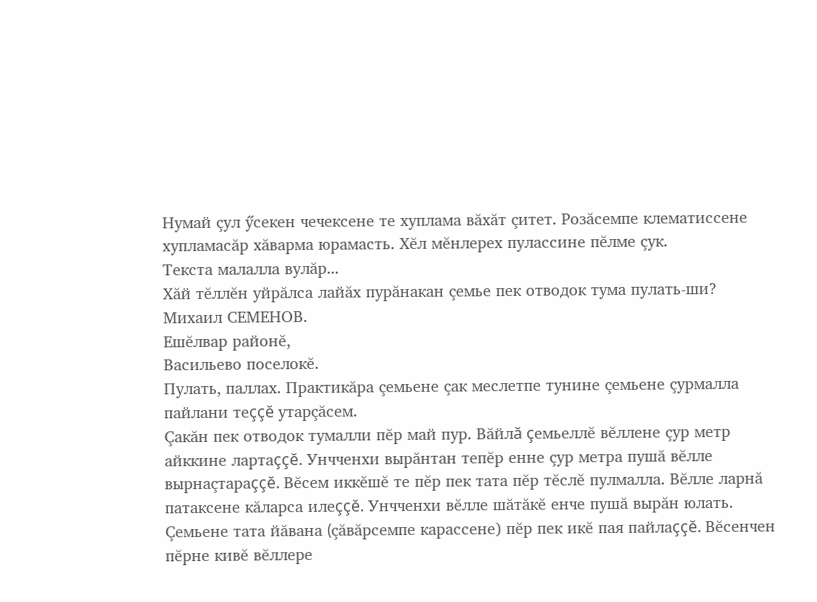Нумай çул ӳсекен чечексене те хуплама вăхăт çитет. Розăсемпе клематиссене хупламасăр хăварма юрамасть. Хĕл мĕнлерех пулассине пĕлме çук.
Текста малалла вулăр...
Хăй тĕллĕн уйрăлса лайăх пурăнакан çемье пек отводок тума пулать-ши?
Михаил СЕМЕНОВ.
Ешĕлвар районĕ,
Васильево поселокĕ.
Пулать, паллах. Практикăра çемьене çак меслетпе тунине çемьене çурмалла пайлани теççĕ утарçăсем.
Çакăн пек отводок тумалли пĕр май пур. Вăйлă çемьеллĕ вĕллене çур метр айккине лартаççĕ. Унчченхи вырăнтан тепĕр енне çур метра пушă вĕлле вырнаçтараççĕ. Вĕсем иккĕшĕ те пĕр пек тата пĕр тĕслĕ пулмалла. Вĕлле ларнă патаксене кăларса илеççĕ. Унчченхи вĕлле шăтăкĕ енче пушă вырăн юлать.
Çемьене тата йăвана (çăвăрсемпе карассене) пĕр пек икĕ пая пайлаççĕ. Вĕсенчен пĕрне кивĕ вĕллере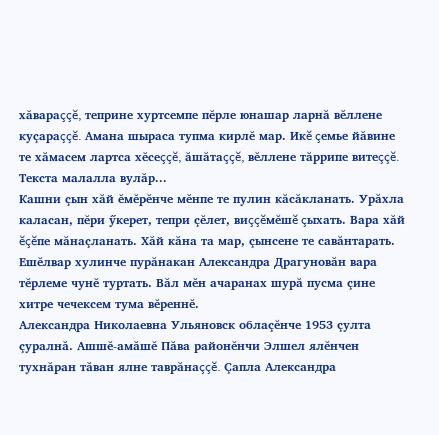хăвараççĕ, теприне хуртсемпе пĕрле юнашар ларнă вĕллене куçараççĕ. Амана шыраса тупма кирлĕ мар. Икĕ çемье йăвине те хăмасем лартса хĕсеççĕ, ăшăтаççĕ, вĕллене тăррипе витеççĕ.
Текста малалла вулăр...
Кашни çын хăй ĕмĕрĕнче мĕнпе те пулин кăсăкланать. Урăхла каласан, пĕри ӳкерет, тепри çĕлет, виççĕмĕшĕ çыхать. Вара хăй ĕçĕпе мăнаçланать. Хăй кăна та мар, çынсене те савăнтарать.
Ешĕлвар хулинче пурăнакан Александра Драгуновăн вара тĕрлеме чунĕ туртать. Вăл мĕн ачаранах шурă пусма çине хитре чечексем тума вĕреннĕ.
Александра Николаевна Ульяновск облаçĕнче 1953 çулта çуралнă. Ашшĕ-амăшĕ Пăва районĕнчи Элшел ялĕнчен тухнăран тăван ялне таврăнаççĕ. Çапла Александра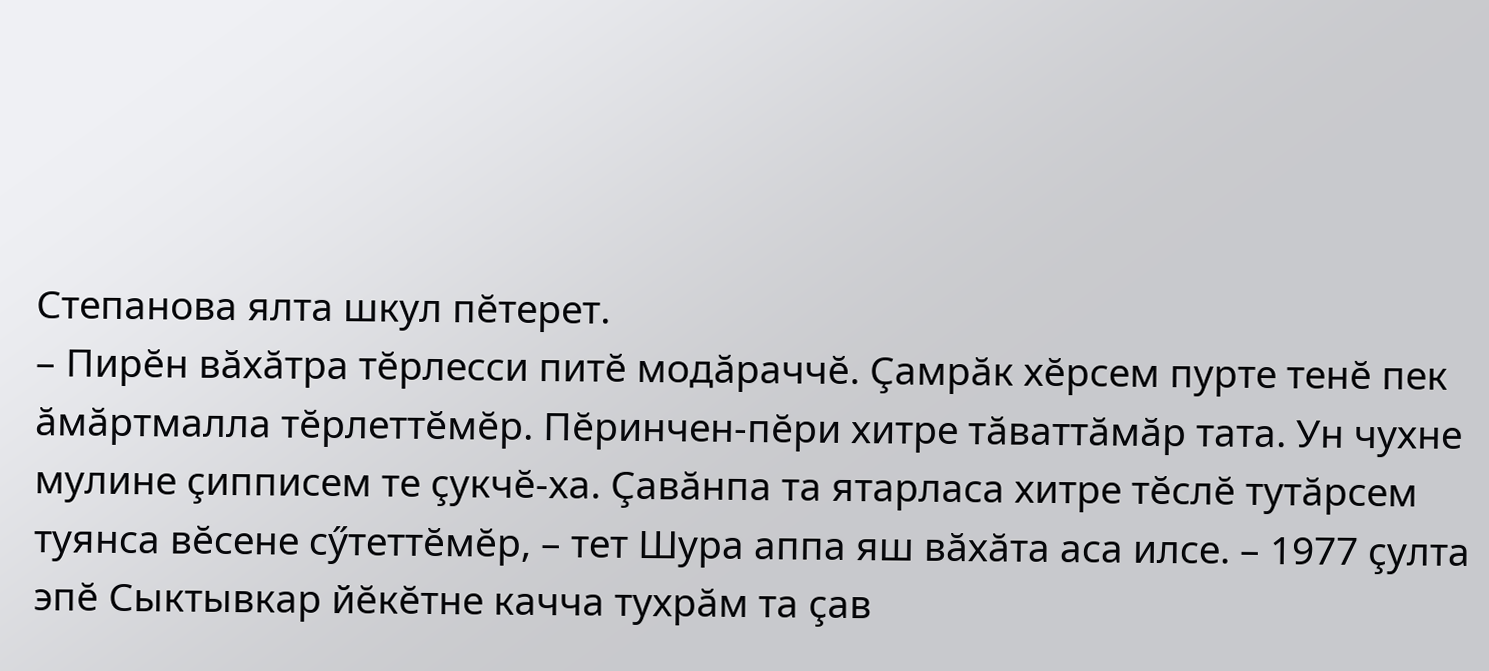Степанова ялта шкул пĕтерет.
– Пирĕн вăхăтра тĕрлесси питĕ модăраччĕ. Çамрăк хĕрсем пурте тенĕ пек ăмăртмалла тĕрлеттĕмĕр. Пĕринчен-пĕри хитре тăваттăмăр тата. Ун чухне мулине çипписем те çукчĕ-ха. Çавăнпа та ятарласа хитре тĕслĕ тутăрсем туянса вĕсене сӳтеттĕмĕр, – тет Шура аппа яш вăхăта аса илсе. – 1977 çулта эпĕ Сыктывкар йĕкĕтне качча тухрăм та çав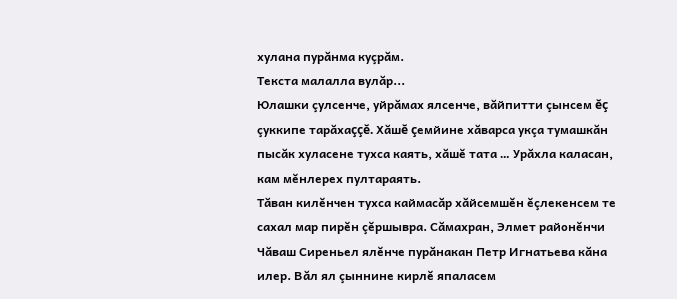хулана пурăнма куçрăм.
Текста малалла вулăр...
Юлашки çулсенче, уйрăмах ялсенче, вăйпитти çынсем ĕç çуккипе тарăхаççĕ. Хăшĕ çемйине хăварса укçа тумашкăн пысăк хуласене тухса каять, хăшĕ тата … Урăхла каласан, кам мĕнлерех пултараять.
Тăван килĕнчен тухса каймасăр хăйсемшĕн ĕçлекенсем те сахал мар пирĕн çĕршывра. Сăмахран, Элмет районĕнчи Чăваш Сиреньел ялĕнче пурăнакан Петр Игнатьева кăна илер. Вăл ял çыннине кирлĕ япаласем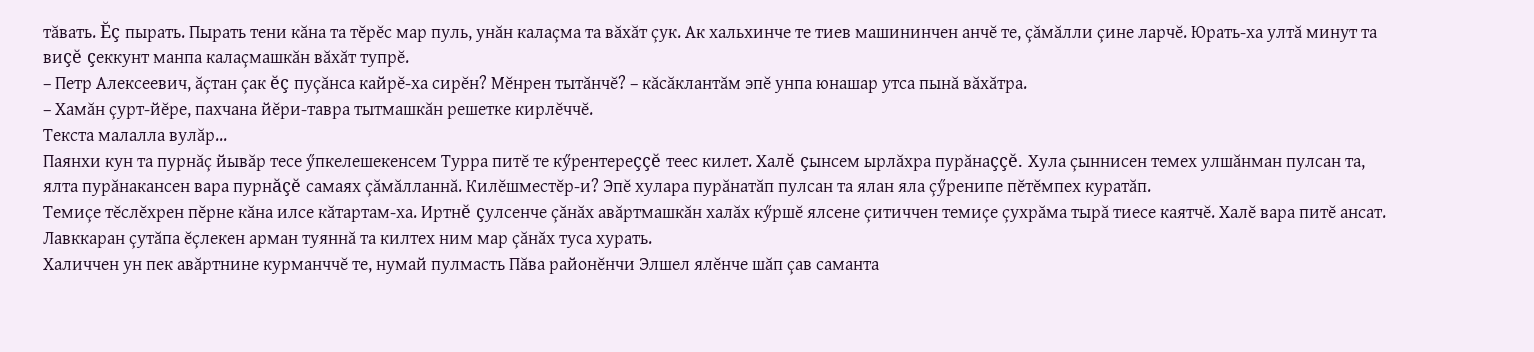тăвать. Ĕç пырать. Пырать тени кăна та тĕрĕс мар пуль, унăн калаçма та вăхăт çук. Ак хальхинче те тиев машининчен анчĕ те, çăмăлли çине ларчĕ. Юрать-ха ултă минут та виçĕ çеккунт манпа калаçмашкăн вăхăт тупрĕ.
– Петр Алексеевич, ăçтан çак ĕç пуçăнса кайрĕ-ха сирĕн? Мĕнрен тытăнчĕ? – кăсăклантăм эпĕ унпа юнашар утса пынă вăхăтра.
– Хамăн çурт-йĕре, пахчана йĕри-тавра тытмашкăн решетке кирлĕччĕ.
Текста малалла вулăр...
Паянхи кун та пурнăç йывăр тесе ӳпкелешекенсем Турра питĕ те кӳрентереççĕ теес килет. Халĕ çынсем ырлăхра пурăнаççĕ. Хула çыннисен темех улшăнман пулсан та, ялта пурăнакансен вара пурнăçĕ самаях çăмăлланнă. Килĕшместĕр-и? Эпĕ хулара пурăнатăп пулсан та ялан яла çӳренипе пĕтĕмпех куратăп.
Темиçе тĕслĕхрен пĕрне кăна илсе кăтартам-ха. Иртнĕ çулсенче çăнăх авăртмашкăн халăх кӳршĕ ялсене çитиччен темиçе çухрăма тырă тиесе каятчĕ. Халĕ вара питĕ ансат. Лавккаран çутăпа ĕçлекен арман туяннă та килтех ним мар çăнăх туса хурать.
Халиччен ун пек авăртнине курманччĕ те, нумай пулмасть Пăва районĕнчи Элшел ялĕнче шăп çав саманта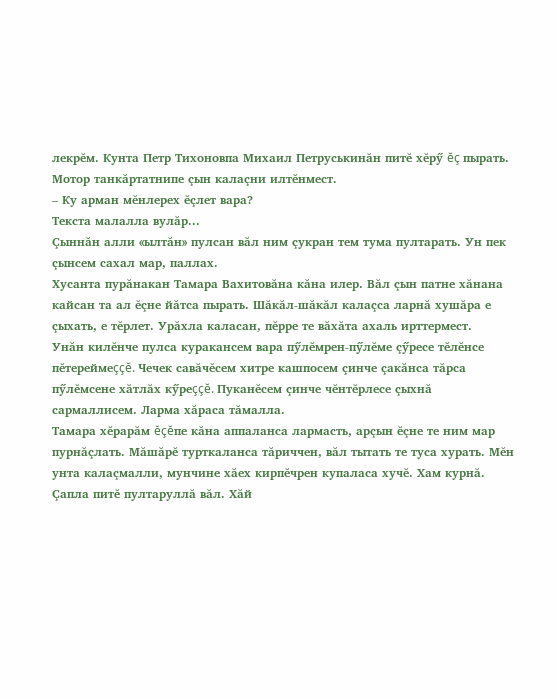лекрĕм. Кунта Петр Тихоновпа Михаил Петруськинăн питĕ хĕрӳ ĕç пырать. Мотор танкăртатнипе çын калаçни илтĕнмест.
– Ку арман мĕнлерех ĕçлет вара?
Текста малалла вулăр...
Çыннăн алли «ылтăн» пулсан вăл ним çукран тем тума пултарать. Ун пек çынсем сахал мар, паллах.
Хусанта пурăнакан Тамара Вахитовăна кăна илер. Вăл çын патне хăнана кайсан та ал ĕçне йăтса пырать. Шăкăл-шăкăл калаçса ларнă хушăра е çыхать, е тĕрлет. Урăхла каласан, пĕрре те вăхăта ахаль ирттермест.
Унăн килĕнче пулса куракансем вара пӳлĕмрен-пӳлĕме çӳресе тĕлĕнсе пĕтереймеççĕ. Чечек савăчĕсем хитре кашпосем çинче çакăнса тăрса пӳлĕмсене хăтлăх кӳреççĕ. Пуканĕсем çинче чĕнтĕрлесе çыхнă сармаллисем. Ларма хăраса тăмалла.
Тамара хĕрарăм ĕçĕпе кăна аппаланса лармасть, арçын ĕçне те ним мар пурнăçлать. Мăшăрĕ турткаланса тăриччен, вăл тытать те туса хурать. Мĕн унта калаçмалли, мунчине хăех кирпĕчрен купаласа хучĕ. Хам курнă.
Çапла питĕ пултаруллă вăл. Хăй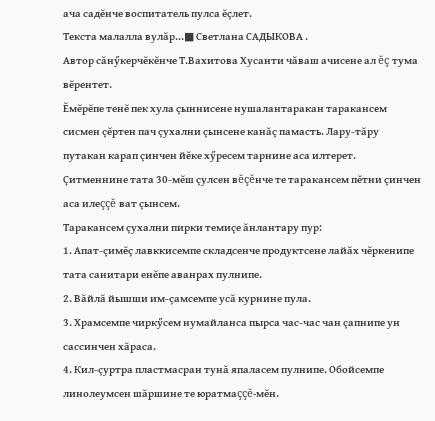ача садĕнче воспитатель пулса ĕçлет.
Текста малалла вулăр...■ Светлана САДЫКОВА .
Автор сăнӳкерчĕкĕнче Т.Вахитова Хусанти чăваш ачисене ал ĕç тума вĕрентет.
Ĕмĕрĕпе тенĕ пек хула çыннисене нушалантаракан таракансем сисмен çĕртен пач çухални çынсене канăç памасть. Лару-тăру путакан карап çинчен йĕке хӳресем тарнине аса илтерет. Çитменнине тата 30-мĕш çулсен вĕçĕнче те таракансем пĕтни çинчен аса илеççĕ ват çынсем.
Таракансем çухални пирки темиçе ăнлантару пур:
1. Апат-çимĕç лавккисемпе складсенче продуктсене лайăх чĕркенипе тата санитари енĕпе аванрах пулнипе.
2. Вăйлă йышши им-çамсемпе усă курнине пула.
3. Храмсемпе чиркӳсем нумайланса пырса час-час чан çапнипе ун сассинчен хăраса.
4. Кил-çуртра пластмасран тунă япаласем пулнипе. Обойсемпе линолеумсен шăршине те юратмаççĕ-мĕн.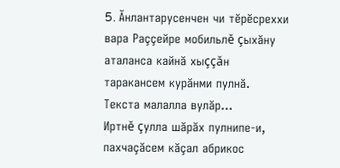5. Ăнлантарусенчен чи тĕрĕсреххи вара Раççейре мобильлĕ çыхăну аталанса кайнă хыççăн таракансем курăнми пулнă.
Текста малалла вулăр...
Иртнĕ çулла шăрăх пулнипе-и, пахчаçăсем кăçал абрикос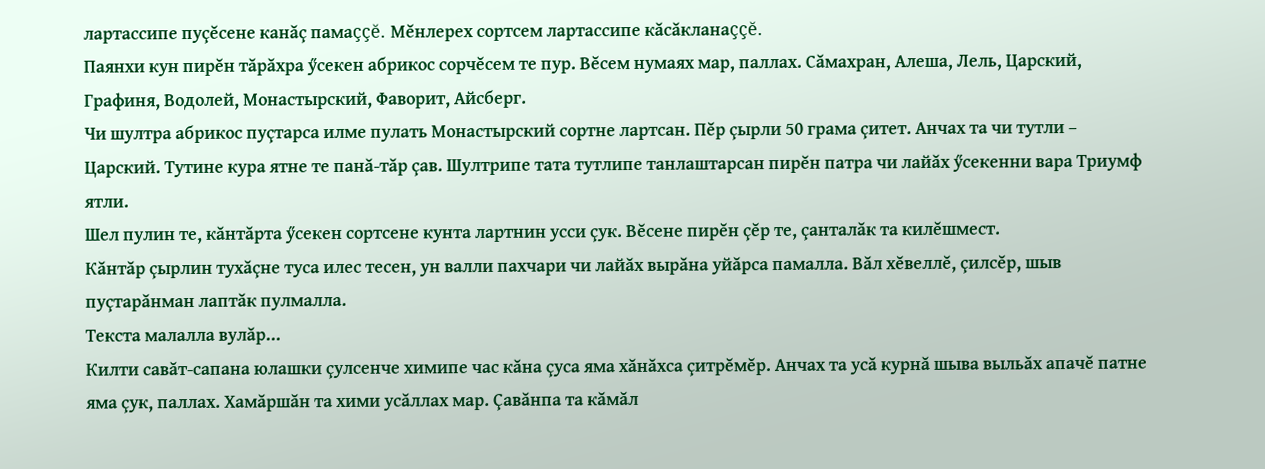лартассипе пуçĕсене канăç памаççĕ. Мĕнлерех сортсем лартассипе кăсăкланаççĕ.
Паянхи кун пирĕн тăрăхра ӳсекен абрикос сорчĕсем те пур. Вĕсем нумаях мар, паллах. Сăмахран, Алеша, Лель, Царский, Графиня, Водолей, Монастырский, Фаворит, Айсберг.
Чи шултра абрикос пуçтарса илме пулать Монастырский сортне лартсан. Пĕр çырли 50 грама çитет. Анчах та чи тутли – Царский. Тутине кура ятне те панă-тăр çав. Шултрипе тата тутлипе танлаштарсан пирĕн патра чи лайăх ӳсекенни вара Триумф ятли.
Шел пулин те, кăнтăрта ӳсекен сортсене кунта лартнин усси çук. Вĕсене пирĕн çĕр те, çанталăк та килĕшмест.
Кăнтăр çырлин тухăçне туса илес тесен, ун валли пахчари чи лайăх вырăна уйăрса памалла. Вăл хĕвеллĕ, çилсĕр, шыв пуçтарăнман лаптăк пулмалла.
Текста малалла вулăр...
Килти савăт-сапана юлашки çулсенче химипе час кăна çуса яма хăнăхса çитрĕмĕр. Анчах та усă курнă шыва выльăх апачĕ патне яма çук, паллах. Хамăршăн та хими усăллах мар. Çавăнпа та кăмăл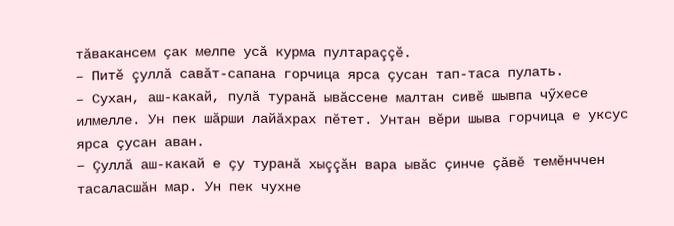тăвакансем çак мелпе усă курма пултараççĕ.
– Питĕ çуллă савăт-сапана горчица ярса çусан тап-таса пулать.
– Сухан, аш-какай, пулă туранă ывăссене малтан сивĕ шывпа чӳхесе илмелле. Ун пек шăрши лайăхрах пĕтет. Унтан вĕри шыва горчица е уксус ярса çусан аван.
– Çуллă аш-какай е çу туранă хыççăн вара ывăс çинче çăвĕ темĕнччен тасаласшăн мар. Ун пек чухне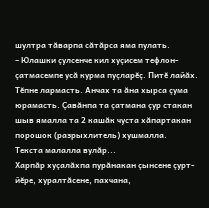шултра тăварпа сăтăрса яма пулать.
– Юлашки çулсенче кил хуçисем тефлон-çатмасемпе усă курма пуçларĕç. Питĕ лайăх. Тĕпне лармасть. Анчах та ăна хырса çума юрамасть. Çавăнпа та çатмана çур стакан шыв ямалла та 2 кашăк чуста хăпартакан порошок (разрыхлитель) хушмалла.
Текста малалла вулăр...
Харпăр хуçалăхпа пурăнакан çынсене çурт-йĕре, хуралтăсене, пахчана,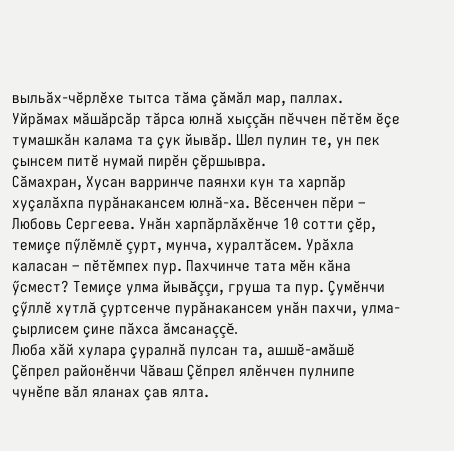выльăх-чĕрлĕхе тытса тăма çăмăл мар, паллах. Уйрăмах мăшăрсăр тăрса юлнă хыççăн пĕччен пĕтĕм ĕçе тумашкăн калама та çук йывăр. Шел пулин те, ун пек çынсем питĕ нумай пирĕн çĕршывра.
Сăмахран, Хусан варринче паянхи кун та харпăр хуçалăхпа пурăнакансем юлнă-ха. Вĕсенчен пĕри – Любовь Сергеева. Унăн харпăрлăхĕнче 10 сотти çĕр, темиçе пӳлĕмлĕ çурт, мунча, хуралтăсем. Урăхла каласан – пĕтĕмпех пур. Пахчинче тата мĕн кăна ӳсмест? Темиçе улма йывăççи, груша та пур. Çумĕнчи çӳллĕ хутлă çуртсенче пурăнакансем унăн пахчи, улма-çырлисем çине пăхса ăмсанаççĕ.
Люба хăй хулара çуралнă пулсан та, ашшĕ-амăшĕ Çĕпрел районĕнчи Чăваш Çĕпрел ялĕнчен пулнипе чунĕпе вăл яланах çав ялта.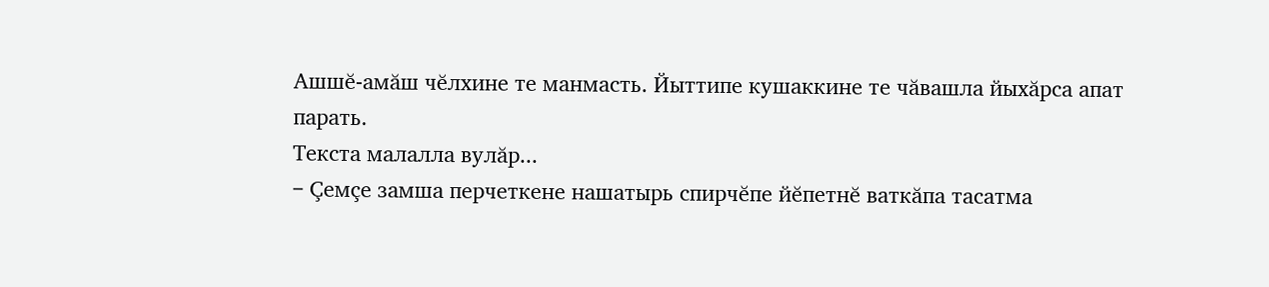Ашшĕ-амăш чĕлхине те манмасть. Йыттипе кушаккине те чăвашла йыхăрса апат парать.
Текста малалла вулăр...
– Çемçе замша перчеткене нашатырь спирчĕпе йĕпетнĕ ваткăпа тасатма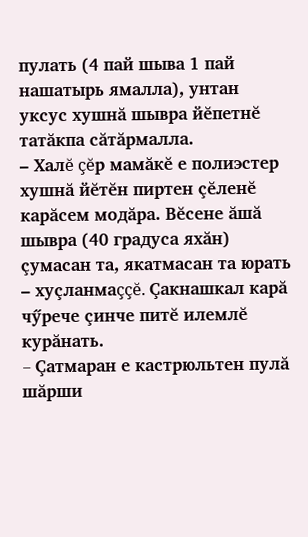пулать (4 пай шыва 1 пай нашатырь ямалла), унтан уксус хушнă шывра йĕпетнĕ татăкпа сăтăрмалла.
– Халĕ çĕр мамăкĕ е полиэстер хушнă йĕтĕн пиртен çĕленĕ карăсем модăра. Вĕсене ăшă шывра (40 градуса яхăн) çумасан та, якатмасан та юрать – хуçланмаççĕ. Çакнашкал карă чӳрече çинче питĕ илемлĕ курăнать.
– Çатмаран е кастрюльтен пулă шăрши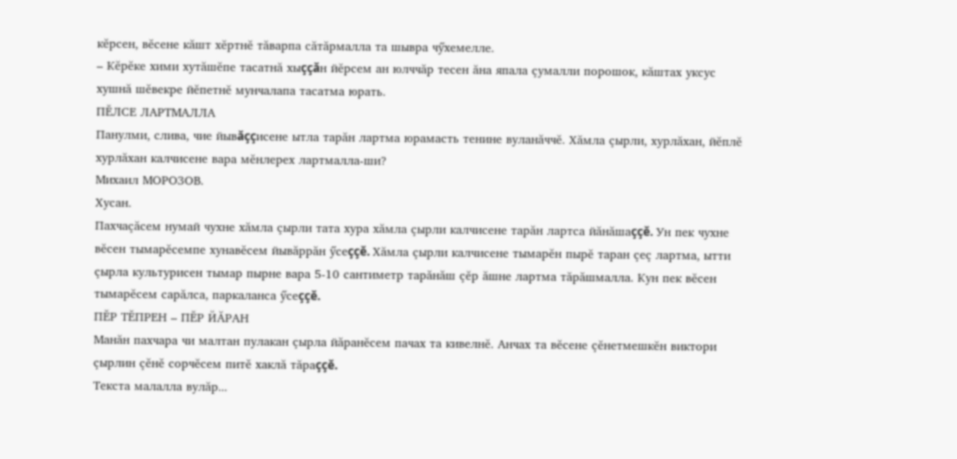кĕрсен, вĕсене кăшт хĕртнĕ тăварпа сăтăрмалла та шывра чӳхемелле.
– Кĕрĕке хими хутăшĕпе тасатнă хыççăн йĕрсем ан юлччăр тесен ăна япала çумалли порошок, кăштах уксус хушнă шĕвекре йĕпетнĕ мунчалапа тасатма юрать.
ПĔЛСЕ ЛАРТМАЛЛА
Панулми, слива, чие йывăççисене ытла тарăн лартма юрамасть тенине вуланăччĕ. Хăмла çырли, хурлăхан, йĕплĕ хурлăхан калчисене вара мĕнлерех лартмалла-ши?
Михаил МОРОЗОВ.
Хусан.
Пахчаçăсем нумай чухне хăмла çырли тата хура хăмла çырли калчисене тарăн лартса йăнăшаççĕ. Ун пек чухне вĕсен тымарĕсемпе хунавĕсем йывăррăн ӳсеççĕ. Хăмла çырли калчисене тымарĕн пырĕ таран çеç лартма, ытти çырла культурисен тымар пырне вара 5-10 сантиметр тарăнăш çĕр ăшне лартма тăрăшмалла. Кун пек вĕсен тымарĕсем сарăлса, паркаланса ӳсеççĕ.
ПĔР ТĔПРЕН – ПĔР ЙĂРАН
Манăн пахчара чи малтан пулакан çырла йăранĕсем пачах та кивелнĕ. Анчах та вĕсене çĕнетмешкĕн виктори çырлин çĕнĕ сорчĕсем питĕ хаклă тăраççĕ.
Текста малалла вулăр...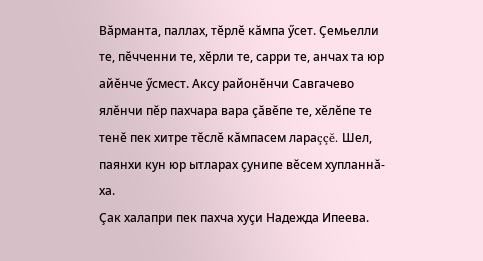Вăрманта, паллах, тĕрлĕ кăмпа ӳсет. Çемьелли те, пĕчченни те, хĕрли те, сарри те, анчах та юр айĕнче ӳсмест. Аксу районĕнчи Савгачево ялĕнчи пĕр пахчара вара çăвĕпе те, хĕлĕпе те тенĕ пек хитре тĕслĕ кăмпасем лараççĕ. Шел, паянхи кун юр ытларах çунипе вĕсем хупланнă-ха.
Çак халапри пек пахча хуçи Надежда Ипеева.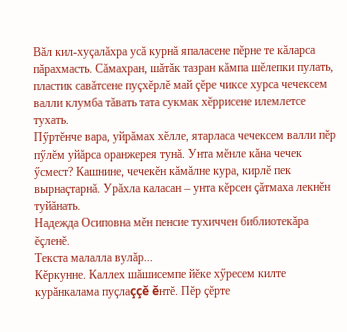Вăл кил-хуçалăхра усă курнă япаласене пĕрне те кăларса пăрахмасть. Сăмахран, шăтăк тазран кăмпа шĕлепки пулать, пластик савăтсене пуçхĕрлĕ май çĕре чиксе хурса чечексем валли клумба тăвать тата сукмак хĕррисене илемлетсе тухать.
Пӳртĕнче вара, уйрăмах хĕлле, ятарласа чечексем валли пĕр пӳлĕм уйăрса оранжерея тунă. Унта мĕнле кăна чечек ӳсмест? Кашнине, чечекĕн кăмăлне кура, кирлĕ пек вырнаçтарнă. Урăхла каласан – унта кĕрсен çăтмаха лекнĕн туйăнать.
Надежда Осиповна мĕн пенсие тухиччен библиотекăра ĕçленĕ.
Текста малалла вулăр...
Кĕркунне. Каллех шăшисемпе йĕке хӳресем килте курăнкалама пуçлаççĕ ĕнтĕ. Пĕр çĕрте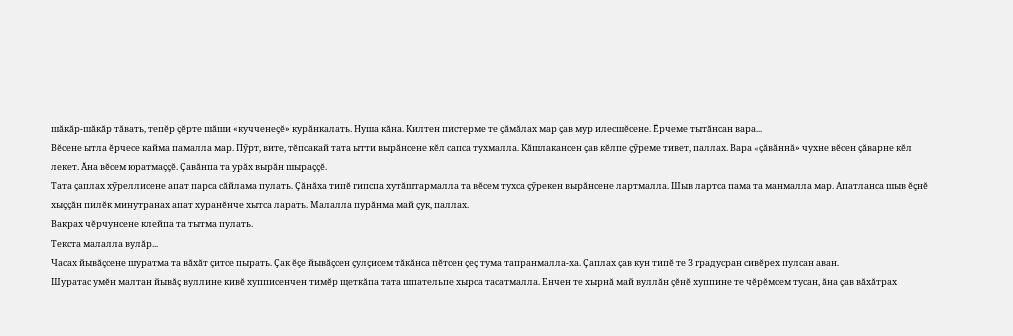шăкăр-шăкăр тăвать, тепĕр çĕрте шăши «кучченеçĕ» курăнкалать. Нуша кăна. Килтен пистерме те çăмăлах мар çав мур илесшĕсене. Ĕрчеме тытăнсан вара...
Вĕсене ытла ĕрчесе кайма памалла мар. Пӳрт, вите, тĕпсакай тата ытти вырăнсене кĕл сапса тухмалла. Кăшлакансен çав кĕлпе çӳреме тивет, паллах. Вара «çăвăннă» чухне вĕсен çăварне кĕл лекет. Ăна вĕсем юратмаççĕ. Çавăнпа та урăх вырăн шыраççĕ.
Тата çаплах хӳреллисене апат парса сăйлама пулать. Çăнăха типĕ гипспа хутăштармалла та вĕсем тухса çӳрекен вырăнсене лартмалла. Шыв лартса пама та манмалла мар. Апатланса шыв ĕçнĕ хыççăн пилĕк минутранах апат хуранĕнче хытса ларать. Малалла пурăнма май çук, паллах.
Вакрах чĕрчунсене клейпа та тытма пулать.
Текста малалла вулăр...
Часах йывăçсене шуратма та вăхăт çитсе пырать. Çак ĕçе йывăçсен çулçисем тăкăнса пĕтсен çеç тума тапранмалла-ха. Çаплах çав кун типĕ те 3 градусран сивĕрех пулсан аван.
Шуратас умĕн малтан йывăç вуллине кивĕ хупписенчен тимĕр щеткăпа тата шпательпе хырса тасатмалла. Енчен те хырнă май вуллăн çĕнĕ хуппине те чĕрĕмсем тусан, ăна çав вăхăтрах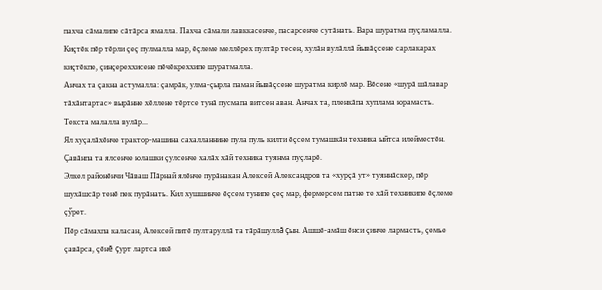пахча сăмалипе сăтăрса ямалла. Пахча сăмали лавккасенче, пасарсенче сутăнать. Вара шуратма пуçламалла. Киçтĕк пĕр тĕрли çеç пулмалла мар, ĕçлеме меллĕрех пултăр тесен, хулăн вулăллă йывăçсене сарлакарах киçтĕкпе, çинçереххисене пĕчĕкреххипе шуратмалла.
Анчах та çакна астумалла: çамрăк, улма-çырла паман йывăçсене шуратма кирлĕ мар. Вĕсене «шурă шăлавар тăхăнтартас» вырăнне хĕллене тĕртсе тунă пусмапа витсен аван. Анчах та, пленкăпа хуплама юрамасть.
Текста малалла вулăр...
Ял хуçалăхĕнче трактор-машина сахалланнине пула пуль килти ĕçсем тумашкăн техника ыйтса илейместĕн. Çавăнпа та ялсенче юлашки çулсенче халăх хăй техника туянма пуçларĕ.
Элкел районĕнчи Чăваш Пăрнай ялĕнче пурăнакан Алексей Александров та «хурçă ут» туяннăскер, пĕр шухăшсăр тенĕ пек пурăнать. Кил хушшинче ĕçсем тунипе çеç мар, фермерсем патне те хăй техникипе ĕçлеме çӳрет.
Пĕр сăмахпа каласан, Алексей питĕ пултаруллă та тăрăшуллă çын. Ашшĕ-амăш ĕнси çинче лармасть, çемье çавăрса, çĕнĕ çурт лартса икĕ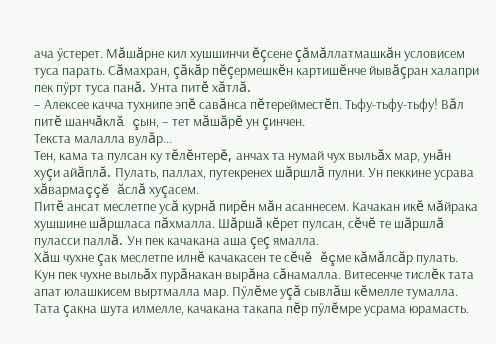ача ӳстерет. Мăшăрне кил хушшинчи ĕçсене çăмăллатмашкăн условисем туса парать. Сăмахран, çăкăр пĕçермешкĕн картишĕнче йывăçран халапри пек пӳрт туса панă. Унта питĕ хăтлă.
– Алексее качча тухнипе эпĕ савăнса пĕтерейместĕп. Тьфу-тьфу-тьфу! Вăл питĕ шанчăклă çын, – тет мăшăрĕ ун çинчен.
Текста малалла вулăр...
Тен, кама та пулсан ку тĕлĕнтерĕ, анчах та нумай чух выльăх мар, унăн хуçи айăплă. Пулать, паллах, путекренех шăршлă пулни. Ун пеккине усрава хăвармаççĕ ăслă хуçасем.
Питĕ ансат меслетпе усă курнă пирĕн мăн асаннесем. Качакан икĕ мăйрака хушшине шăршласа пăхмалла. Шăршă кĕрет пулсан, сĕчĕ те шăршлă пуласси паллă. Ун пек качакана аша çеç ямалла.
Хăш чухне çак меслетпе илнĕ качакасен те сĕчĕ ĕçме кăмăлсăр пулать. Кун пек чухне выльăх пурăнакан вырăна сăнамалла. Витесенче тислĕк тата апат юлашкисем выртмалла мар. Пӳлĕме уçă сывлăш кĕмелле тумалла. Тата çакна шута илмелле, качакана такапа пĕр пӳлĕмре усрама юрамасть.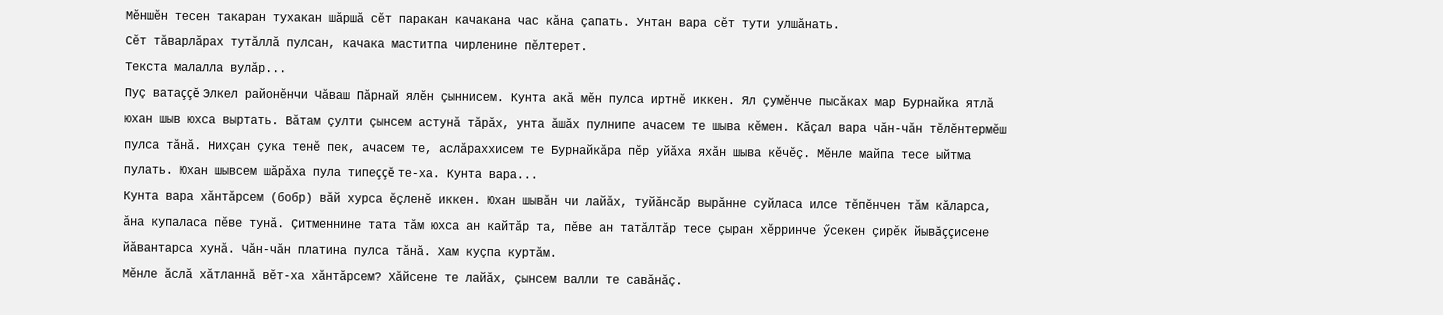Мĕншĕн тесен такаран тухакан шăршă сĕт паракан качакана час кăна çапать. Унтан вара сĕт тути улшăнать.
Сĕт тăварлăрах тутăллă пулсан, качака маститпа чирленине пĕлтерет.
Текста малалла вулăр...
Пуç ватаççĕ Элкел районĕнчи Чăваш Пăрнай ялĕн çыннисем. Кунта акă мĕн пулса иртнĕ иккен. Ял çумĕнче пысăках мар Бурнайка ятлă юхан шыв юхса выртать. Вăтам çулти çынсем астунă тăрăх, унта ăшăх пулнипе ачасем те шыва кĕмен. Кăçал вара чăн-чăн тĕлĕнтермĕш пулса тăнă. Нихçан çука тенĕ пек, ачасем те, аслăраххисем те Бурнайкăра пĕр уйăха яхăн шыва кĕчĕç. Мĕнле майпа тесе ыйтма пулать. Юхан шывсем шăрăха пула типеççĕ те-ха. Кунта вара...
Кунта вара хăнтăрсем (бобр) вăй хурса ĕçленĕ иккен. Юхан шывăн чи лайăх, туйăнсăр вырăнне суйласа илсе тĕпĕнчен тăм кăларса, ăна купаласа пĕве тунă. Çитменнине тата тăм юхса ан кайтăр та, пĕве ан татăлтăр тесе çыран хĕрринче ӳсекен çирĕк йывăççисене йăвантарса хунă. Чăн-чăн платина пулса тăнă. Хам куçпа куртăм.
Мĕнле ăслă хăтланнă вĕт-ха хăнтăрсем? Хăйсене те лайăх, çынсем валли те савăнăç.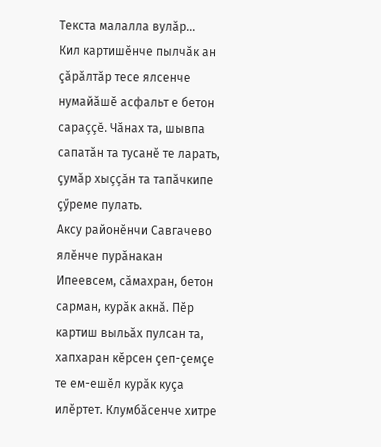Текста малалла вулăр...
Кил картишĕнче пылчăк ан çăрăлтăр тесе ялсенче нумайăшĕ асфальт е бетон сараççĕ. Чăнах та, шывпа сапатăн та тусанĕ те ларать, çумăр хыççăн та тапăчкипе çӳреме пулать.
Аксу районĕнчи Савгачево ялĕнче пурăнакан Ипеевсем, сăмахран, бетон сарман, курăк акнă. Пĕр картиш выльăх пулсан та, хапхаран кĕрсен çеп-çемçе те ем-ешĕл курăк куçа илĕртет. Клумбăсенче хитре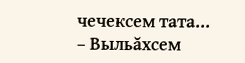чечексем тата...
– Выльăхсем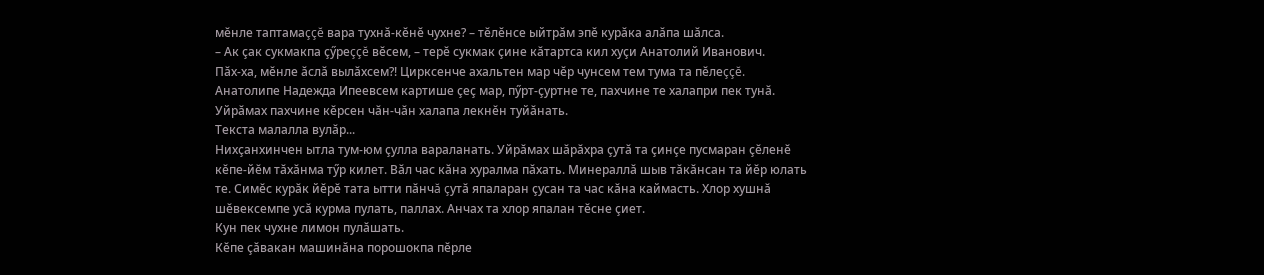мĕнле таптамаççĕ вара тухнă-кĕнĕ чухне? – тĕлĕнсе ыйтрăм эпĕ курăка алăпа шăлса.
– Ак çак сукмакпа çӳреççĕ вĕсем, – терĕ сукмак çине кăтартса кил хуçи Анатолий Иванович.
Пăх-ха, мĕнле ăслă вылăхсем?! Цирксенче ахальтен мар чĕр чунсем тем тума та пĕлеççĕ.
Анатолипе Надежда Ипеевсем картише çеç мар, пӳрт-çуртне те, пахчине те халапри пек тунă. Уйрăмах пахчине кĕрсен чăн-чăн халапа лекнĕн туйăнать.
Текста малалла вулăр...
Нихçанхинчен ытла тум-юм çулла вараланать. Уйрăмах шăрăхра çутă та çинçе пусмаран çĕленĕ кĕпе-йĕм тăхăнма тӳр килет. Вăл час кăна хуралма пăхать. Минераллă шыв тăкăнсан та йĕр юлать те. Симĕс курăк йĕрĕ тата ытти пăнчă çутă япаларан çусан та час кăна каймасть. Хлор хушнă шĕвексемпе усă курма пулать, паллах. Анчах та хлор япалан тĕсне çиет.
Кун пек чухне лимон пулăшать.
Кĕпе çăвакан машинăна порошокпа пĕрле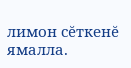лимон сĕткенĕ ямалла.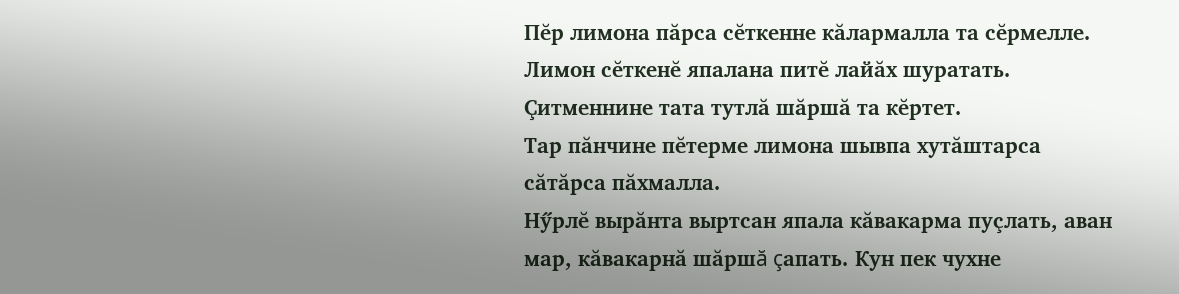Пĕр лимона пăрса сĕткенне кăлармалла та сĕрмелле. Лимон сĕткенĕ япалана питĕ лайăх шуратать. Çитменнине тата тутлă шăршă та кĕртет.
Тар пăнчине пĕтерме лимона шывпа хутăштарса сăтăрса пăхмалла.
Нӳрлĕ вырăнта выртсан япала кăвакарма пуçлать, аван мар, кăвакарнă шăршă çапать. Кун пек чухне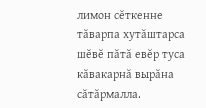лимон сĕткенне тăварпа хутăштарса шĕвĕ пăтă евĕр туса кăвакарнă вырăна сăтăрмалла.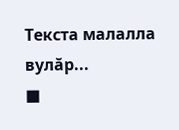Текста малалла вулăр...
■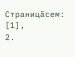Страницăсем:
[1],
2.